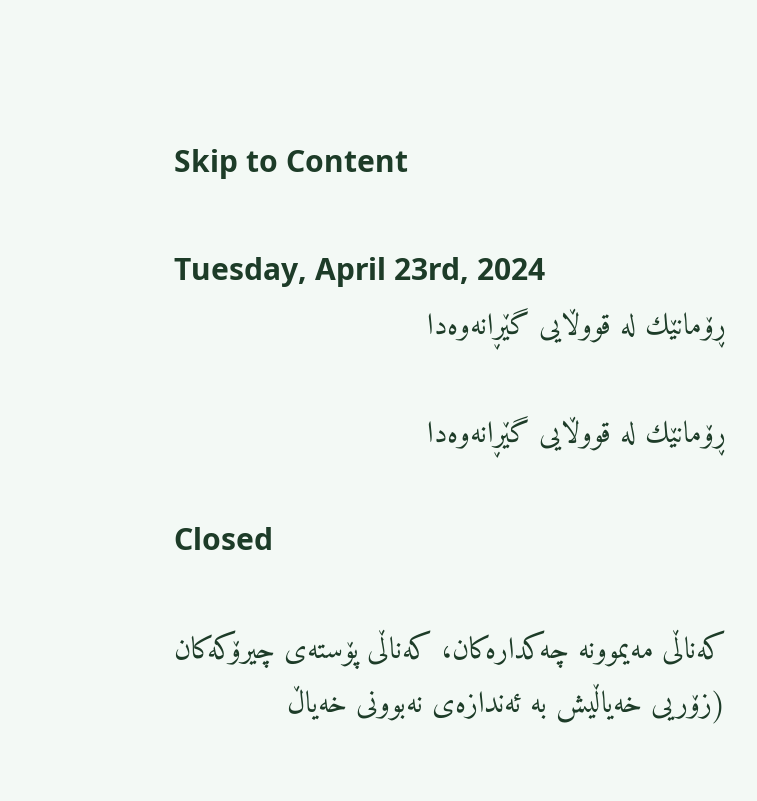Skip to Content

Tuesday, April 23rd, 2024
ڕۆمانێك له‌ قووڵایی گێڕانه‌وه‌دا

ڕۆمانێك له‌ قووڵایی گێڕانه‌وه‌دا

Closed

كه‌ناڵی مه‌یموونه‌ چه‌كداره‌كان، كه‌ناڵی پۆسته‌ی چیرۆكه‌كان
(زۆریی خه‌یاڵیش به‌ ئه‌ندازه‌ی نه‌بوونی خه‌یاڵ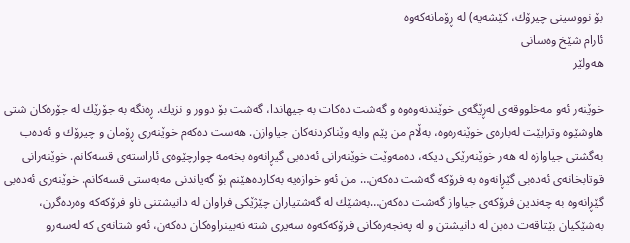بۆ نووسینی چیرۆك، كێشه‌یه‌) له‌ ڕۆمانه‌كه‌وه‌
ئارام شێخ وه‌سانی
هه‌ولێر

خوێنه‌ر ئه‌و مه‌خلووقه‌ی له‌ڕێگه‌ی خوێندنه‌وه‌وه‌ و گه‌شت ده‌كات به‌ جیهاندا، گه‌شت بۆ دوور و نزیك. ڕه‌نگه‌ به‌ جۆرێك له‌ جۆره‌كان شتی هاوشێوه‌ وترابێت له‌باره‌ی خوێنه‌ره‌وه‌، به‌ڵام من پێم وایه‌ وێناكردنه‌كان جیاوازن. هه‌ست ده‌كه‌م خوێنه‌ری ڕۆمان و چیرۆك و ئه‌ده‌ب به‌گشتی جیاوازه‌ له‌ هه‌ر خوێنه‌رێكی دیكه‌، ده‌مه‌وێت خوێنه‌رانی ئه‌ده‌بی گیڕانه‌وه‌ بخه‌مه‌ چوارچێوه‌ی ئاراسته‌ی قسه‌كانم. خوێنه‌رانی قوتابخانه‌ی ئه‌ده‌بی گێڕانه‌وه‌ به‌ فرۆكه‌ گه‌شت ده‌كه‌ن… من ئه‌و خوازه‌یه‌ به‌كارده‌هێنم بۆ گه‌یاندنی مه‌به‌ستی قسه‌كانم. خوێنه‌ری ئه‌ده‌بی گێڕانه‌وه‌ به‌ چه‌ندین فرۆكه‌ی جیاواز گه‌شت ده‌كه‌ن…به‌شێك له‌ گه‌شتیاران چێژێكی فراوان له‌ دانیشتنی ناو فرۆكه‌كه‌ وه‌رده‌گرن، به‌شێكیان بێتاقه‌ت ده‌بن له‌ دانیشتن و له‌ په‌نجه‌ره‌كانی فرۆكه‌كه‌وه‌ سه‌یری شته‌ نه‌بینراوه‌كان ده‌كه‌ن، ئه‌و شتانه‌ی كه‌ له‌سه‌رو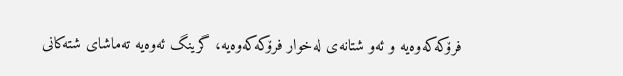فرۆكه‌كه‌وه‌یه‌ و ئه‌و شتانه‌ی له‌خوار فرۆكه‌كه‌وه‌یه‌، گرینگ ئه‌وه‌یه‌ ته‌ماشای شته‌كانی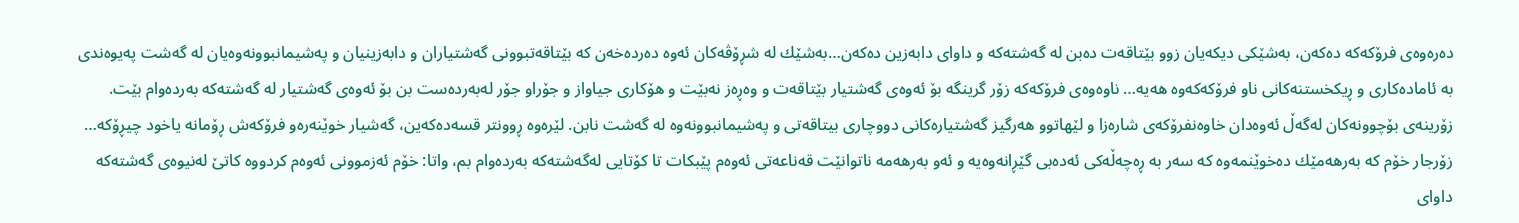ده‌ره‌وه‌ی فرۆكه‌كه‌ ده‌كه‌ن، به‌شێكی دیكه‌یان زوو بێتاقه‌ت ده‌بن له‌ گه‌شته‌كه‌ و داوای دابه‌زین ده‌كه‌ن…به‌شێك له‌ شڕۆڤه‌كان ئه‌وه‌ ده‌رده‌خه‌ن كه‌ بێتاقه‌تبوونی گه‌شتیاران و دابه‌زینیان و په‌شیمانبوونه‌وه‌یان له‌ گه‌شت په‌یوه‌ندی به‌ ئاماده‌كاری و ڕیكخستنه‌كانی ناو فرۆكه‌كه‌وه‌ هه‌یه‌… ناوه‌وه‌ی فرۆكه‌كه‌ زۆر گرینگه‌ بۆ ئه‌وه‌ی گه‌شتیار بێتاقه‌ت و وه‌ڕه‌ز نه‌بێت و هۆكاری جیاواز و جۆراو جۆر له‌به‌رده‌ست بن بۆ ئه‌وه‌ی گه‌شتیار له‌ گه‌شته‌كه‌ به‌رده‌وام بێت. زۆرینه‌ی بۆچوونه‌كان له‌گه‌ڵ ئه‌وه‌دان خاوه‌نفرۆكه‌ی شاره‌زا و لێهاتوو هه‌رگیز گه‌شتیاره‌كانی دووچاری بیتاقه‌تی و په‌شیمانبوونه‌وه‌ له‌ گه‌شت نابن. لێره‌وه‌ ڕوونتر قسه‌ده‌كه‌ین، گه‌شیار خوێنه‌ره‌و فرۆكه‌ش ڕۆمانه‌ یاخود چیڕۆكه‌…
زۆرجار خۆم كه‌ به‌رهه‌مێك ده‌خوێنمه‌وه‌ كه‌ سه‌ر به‌ ڕه‌چه‌ڵه‌كی ئه‌ده‌بی گێڕانه‌وه‌یه‌ و ئه‌و به‌رهه‌مه‌ ناتوانێت قه‌ناعه‌تی ئه‌وه‌م پێبكات تا كۆتایی له‌گه‌شته‌كه‌ به‌رده‌وام بم، واتا: خۆم ئه‌زموونی ئه‌وه‌م كردووه‌ كاتێ‌ له‌نیوه‌ی گه‌شته‌كه‌ داوای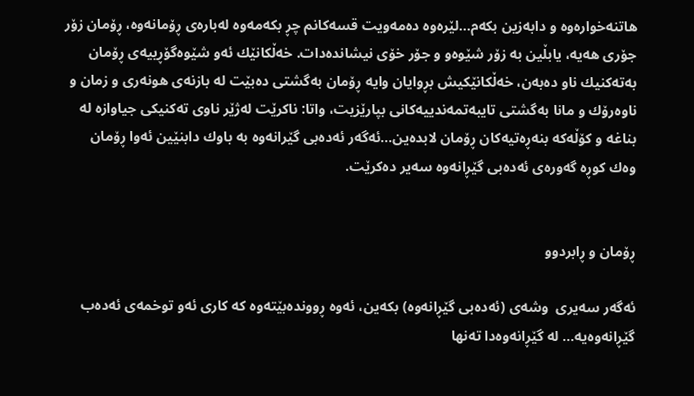هاتنه‌خواره‌وه‌ و دابه‌زین بكه‌م…لێره‌وه‌ ده‌مه‌ویت قسه‌كانم چڕ بكه‌مه‌وه‌ له‌باره‌ی ڕۆمانه‌وه‌، ڕۆمان زۆر جۆری هه‌یه‌، یابڵین به‌ زۆر شێوه‌و و جۆر خۆی نیشانده‌دات. خه‌ڵكانێك ئه‌و شێوه‌گۆڕییه‌ی ڕۆمان به‌ته‌كنیك ناو ده‌به‌ن، خه‌ڵكانێكیش بڕوایان وایه‌ ڕۆمان به‌گشتی ده‌بێت له‌ بازنه‌ی هونه‌ری و زمان و ناوه‌رۆك و مانا به‌گشتی تایبه‌تمه‌ندییه‌كانی بپارێزیت، واتا: ناكرێت له‌ژێر ناوی ته‌كنیكی جیاوازه‌ له‌ بناغه‌ و كۆڵه‌كه‌ بنه‌ڕه‌تیه‌كان ڕۆمان لابده‌ین…ئه‌گه‌ر ئه‌ده‌بی گێرانه‌وه‌ به‌ باوك دابنێین ئه‌وا ڕۆمان وه‌ك كوڕه‌ گه‌وره‌ی ئه‌ده‌بی گێڕانه‌وه‌ سه‌یر ده‌كرێت.


ڕۆمان و ڕابردوو

ئه‌گه‌ر سه‌یری  وشه‌ی (ئه‌ده‌بی گێڕانه‌وه‌) بكه‌ین، ئه‌وه‌ ڕوونده‌بێته‌وه‌ كه‌ كاری ئه‌و توخمه‌ی ئه‌ده‌ب گێڕانه‌وه‌یه‌… له‌ گێڕانه‌وه‌دا ته‌نها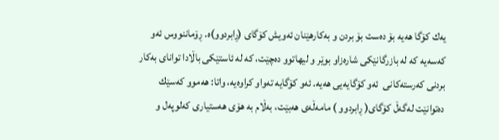یه‌ك كۆگا هه‌یه‌ بۆ ده‌ست بۆ بردن و به‌كارهێنان ئه‌ویش كۆگای (ڕابردوو)ه‌. ڕۆماننووس ئه‌و كه‌سه‌یه‌ كه‌ له‌ بازرگانێكی شاره‌زاو بوێر و لیهاتوو ده‌چێت، كه‌ له‌ ئاستێكی باڵادا توانای به‌كار بردنی كه‌رسته‌كانی  ئه‌و كۆگایه‌یی هه‌یه‌. ئه‌و كۆگایه‌ ته‌واو كراوه‌یه‌، واتا: هه‌موو كه‌سێك ده‌توانێت له‌گه‌ڵ كۆگای( ڕابردوو ) مامه‌ڵه‌ی هه‌بێت، به‌ڵام به‌ هۆی هه‌ستیاری كه‌لوپه‌ل و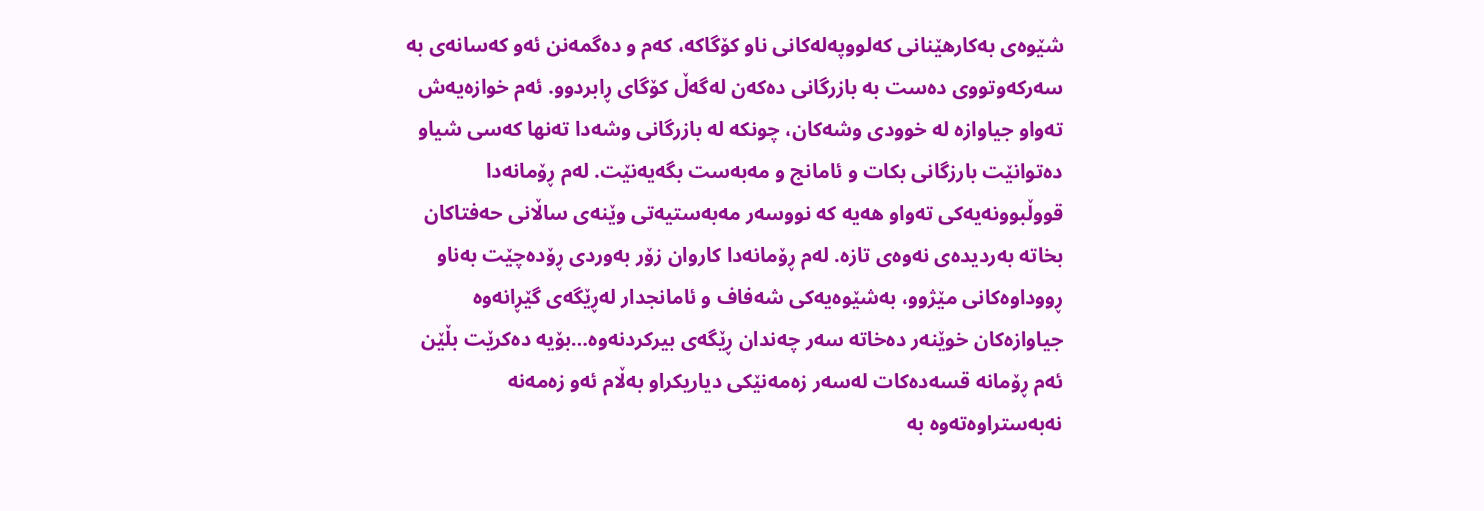شێوه‌ی به‌كارهێنانی كه‌لووپه‌له‌كانی ناو كۆگاكه‌، كه‌م و ده‌گمه‌نن ئه‌و كه‌سانه‌ی به‌ سه‌ركه‌وتووی ده‌ست به‌ بازرگانی ده‌كه‌ن له‌گه‌ڵ كۆگای ڕابردوو. ئه‌م خوازه‌یه‌ش ته‌واو جیاوازه‌ له‌ خوودی وشه‌كان، چونكه‌ له‌ بازرگانی وشه‌دا ته‌نها كه‌سی شیاو ده‌توانێت بارزگانی بكات و ئامانج و مه‌به‌ست بگه‌یه‌نێت. له‌م ڕۆمانه‌دا قووڵبوونه‌یه‌كی ته‌واو هه‌یه‌ كه‌ نووسه‌ر مه‌به‌ستیه‌تی وێنه‌ی ساڵانی حه‌فتاكان بخاته‌ به‌ردیده‌ی نه‌وه‌ی تازه‌. له‌م ڕۆمانه‌دا كاروان زۆر به‌وردی ڕۆده‌چێت به‌ناو ڕووداوه‌كانی مێژوو، به‌شێوه‌یه‌كی شه‌فاف و ئامانجدار له‌ڕێگه‌ی گێڕانه‌وه‌ جیاوازه‌كان خوێنه‌ر ده‌خاته‌ سه‌ر چه‌ندان ڕێگه‌ی بیركردنه‌وه‌…بۆیه‌ ده‌كرێت بڵێن ئه‌م ڕۆمانه‌ قسه‌ده‌كات له‌سه‌ر زه‌مه‌نێكی دیاریكراو به‌ڵام ئه‌و زه‌مه‌نه‌ نه‌به‌ستراوه‌ته‌وه‌ به‌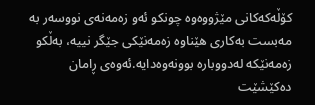كۆڵه‌كه‌كانی مێژووه‌وه‌ چونكو ئه‌و زه‌مه‌نه‌ی نووسه‌ر به‌ مه‌بست به‌كاری هێناوه‌ زه‌مه‌نێكی جێگر نییه‌، به‌ڵكو زه‌مه‌نێكه‌ له‌دووباره‌ بوونه‌وه‌دایه‌.ئه‌وه‌ی ڕامان ده‌كێشێت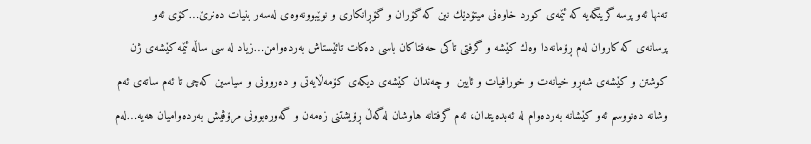ته‌نها ئه‌و پرسه‌ گرینگه‌یه‌ كه‌ ئێمه‌ی كورد خاوه‌نی میتۆدێك نین كه‌ گۆران و گۆڕانكاری و نوێبوونه‌وه‌ی له‌سه‌ر بنیات ده‌نرێ‌…كۆی ئه‌و پرسانه‌ی كه‌ كاروان له‌م ڕۆمانه‌دا وه‌ك كێشه‌ و گرفتی تاكی حه‌فتاكان باسی ده‌كات تائێستاش به‌رده‌وامن…زیاد له‌ سی ساڵه‌ ئێمه‌ كێشه‌ی ژن كوشتن و كێشه‌ی شه‌ڕو خیانه‌ت و خورافیات و ئایین  و چه‌ندان كێشه‌ی دیكه‌ی كۆمه‌ڵایه‌تی و ده‌روونی و سیاسین كه‌چی تا ئه‌م ساته‌ی ئه‌م وشانه‌ ده‌نووسم ئه‌و كێشانه‌ به‌رده‌وام له‌ ئه‌بده‌یتدان، ئه‌م گرفتانه‌ هاوشان له‌گه‌ڵ ڕۆیشتنی زه‌مه‌ن و گه‌وره‌بوونی مرۆڤیش به‌رده‌وامیان هه‌یه‌…له‌م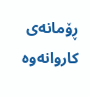ڕۆمانه‌ی كاروانه‌وه‌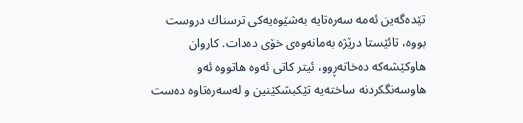تێده‌گه‌ین ئه‌مه‌ سه‌ره‌تایه‌ به‌شێوه‌یه‌كی ترسناك دروست بووه‌، تائێستا درێژه‌ به‌مانه‌وه‌ی خۆی ده‌دات. كاروان هاوكێشه‌كه‌ ده‌خاته‌ڕوو، ئیتر كاتی ئه‌وه‌ هاتووه‌ ئه‌و هاوسه‌نگكردنه‌ ساخته‌یه‌ تێكبشكێنین و له‌سه‌ره‌تاوه‌ ده‌ست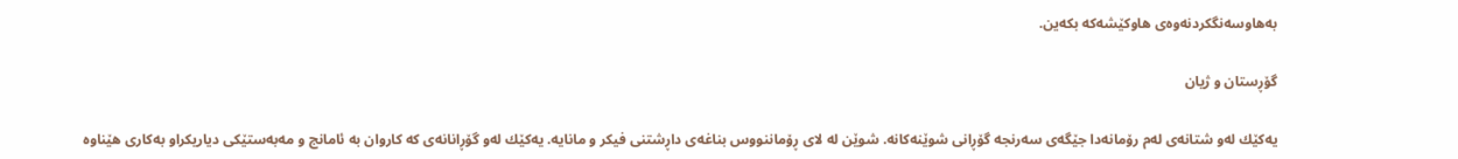به‌هاوسه‌نگكردنه‌وه‌ی هاوكێشه‌كه‌ بكه‌ین.

گۆڕستان و ژیان

یه‌كێك له‌و شتانه‌ی له‌م رۆمانه‌دا جێگه‌ی سه‌رنجه‌ گۆڕانی شوێنه‌كانه‌. شوێن له‌ لای ڕۆماننووس بناغه‌ی داڕشتنی فیكر و مانایه‌. یه‌كێك له‌و گۆڕانانه‌ی كه‌ كاروان به‌ ئامانج و مه‌به‌ستێكی دیاریكراو به‌كاری هێناوه‌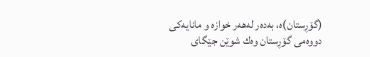(گۆڕستان)ه‌، به‌ده‌ر له‌هه‌ر خوازه‌ و مانایه‌كی دووه‌می گۆڕستان وه‌ك شوێن جێگای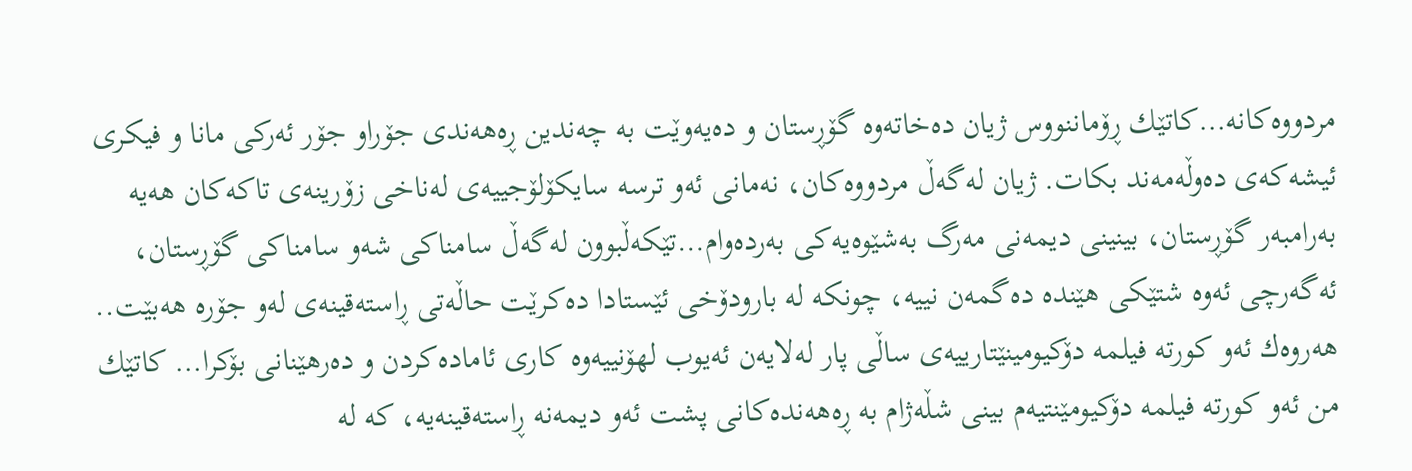مردووه‌كانه‌…كاتێك ڕۆماننووس ژیان ده‌خاته‌وه‌ گۆڕستان و ده‌یه‌وێت به‌ چه‌ندین ڕه‌هه‌ندی جۆراو جۆر ئه‌ركی مانا و فیكری ئیشه‌كه‌ی ده‌وڵه‌مه‌ند بكات. ژیان له‌گه‌ڵ مردووه‌كان، نه‌مانی ئه‌و ترسه‌ سایكۆلۆجییه‌ی له‌ناخی زۆرینه‌ی تاكه‌كان هه‌یه‌ به‌رامبه‌ر گۆڕستان، بینینی دیمه‌نی مه‌رگ به‌شێوه‌یه‌كی به‌رده‌وام…تێكه‌ڵبوون له‌گه‌ڵ سامناكی شه‌و سامناكی گۆڕستان، ئه‌گه‌رچی ئه‌وه‌ شتێكی هێنده‌ ده‌گمه‌ن نییه‌، چونكه‌ له‌ بارودۆخی ئێستادا ده‌كرێت حاڵه‌تی ڕاسته‌قینه‌ی له‌و جۆره‌ هه‌بێت.. هه‌روه‌ك ئه‌و كورته‌ فیلمه‌ دۆكیومینێتارییه‌ی ساڵی پار له‌لایه‌ن ئه‌یوب لهۆنییه‌وه‌ كاری ئاماده‌كردن و ده‌رهێنانی بۆكرا… كاتێك من ئه‌و كورته‌ فیلمه‌ دۆكیومێنتیه‌م بینی شڵه‌ژام به‌ ڕه‌هه‌نده‌كانی پشت ئه‌و دیمه‌نه‌ ڕاسته‌قینه‌یه‌، كه‌ له‌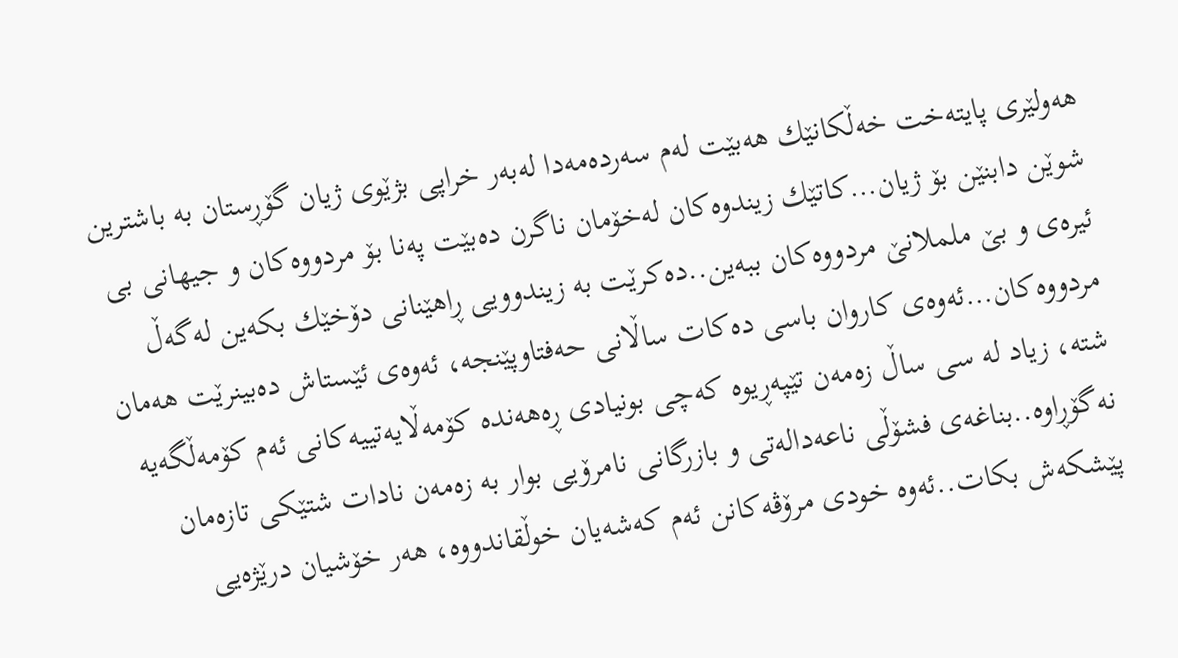هه‌ولێری پایته‌خت خه‌ڵكانێك هه‌بێت له‌م سه‌رده‌مه‌دا له‌به‌ر خراپی بژێوی ژیان گۆڕستان به‌ باشترین شوێن دابنێن بۆ ژیان…كاتێك زیندوه‌كان له‌خۆمان ناگرن ده‌بێت په‌نا بۆ مردووه‌كان و جیهانی بی ئیره‌ی و بێ‌ ململانێ‌ مردووه‌كان ببه‌ین..ده‌كرێت به‌ زیندوویی ڕاهێنانی دۆخێك بكه‌ین له‌گه‌ڵ مردووه‌كان…ئه‌وه‌ی كاروان باسی ده‌كات ساڵانی حه‌فتاوپێنجه‌، ئه‌وه‌ی ئێستاش ده‌بینرێت هه‌مان شته‌، زیاد له‌ سی ساڵ زه‌مه‌ن تێپه‌ڕیوه‌ كه‌چی بونیادی ڕه‌هه‌نده‌ كۆمه‌ڵایه‌تییه‌كانی ئه‌م كۆمه‌ڵگه‌یه‌ نه‌گۆڕاوه‌..بناغه‌ی فشۆڵی ناعه‌داله‌تی و بازرگانی نامرۆیی بوار به‌ زه‌مه‌ن نادات شتێكی تازه‌مان پێشكه‌ش بكات..ئه‌وه‌ خودی مرۆڤه‌كانن ئه‌م كه‌شه‌یان خوڵقاندووه‌، هه‌ر خۆشیان درێژه‌یی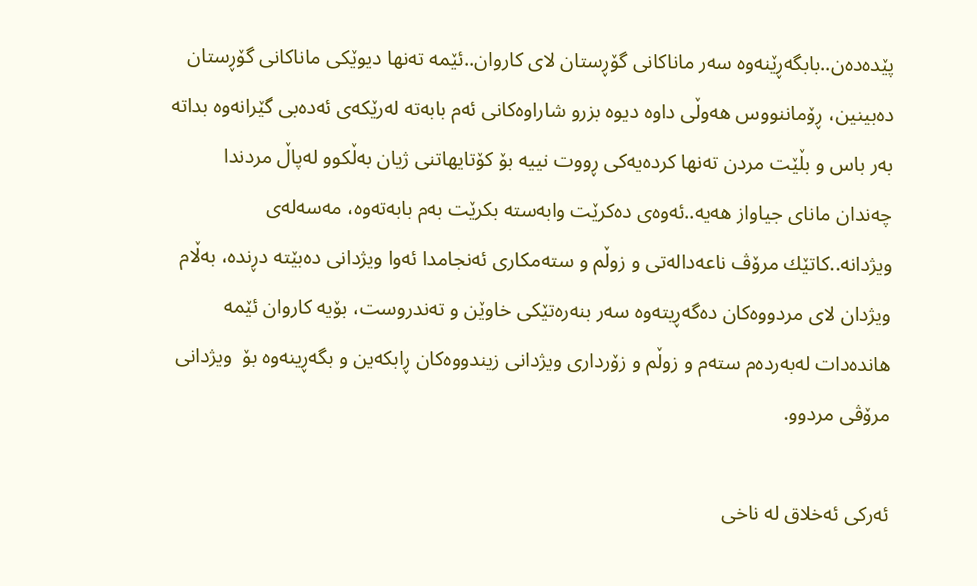پێده‌ده‌ن..بابگه‌ڕێنه‌وه‌ سه‌ر ماناكانی گۆڕستان لای كاروان..ئێمه‌ ته‌نها دیوێكی ماناكانی گۆڕستان ده‌بینین، ڕۆماننووس هه‌وڵی داوه‌ دیوه‌ بزرو شاراوه‌كانی ئه‌م بابه‌ته‌ له‌رێكه‌ی ئه‌ده‌بی گێرانه‌وه‌ بداته‌ به‌ر باس و بڵێت مردن ته‌نها كرده‌یه‌كی ڕووت نییه‌ بۆ كۆتایهاتنی ژیان به‌ڵكوو له‌پاڵ مردندا چه‌ندان مانای جیاواز هه‌یه‌..ئه‌وه‌ی ده‌كرێت وابه‌سته‌ بكرێت به‌م بابه‌ته‌وه‌، مه‌سه‌له‌ی ویژدانه‌..كاتێك مرۆڤ ناعه‌داله‌تی و زوڵم و سته‌مكاری ئه‌نجامدا ئه‌وا ویژدانی ده‌بێته‌ دڕنده‌، به‌ڵام ویژدان لای مردووه‌كان ده‌گه‌ڕیته‌وه‌ سه‌ر بنه‌ره‌تێكی خاوێن و ته‌ندروست، بۆیه‌ كاروان ئێمه‌ هانده‌دات له‌به‌رده‌م سته‌م و زوڵم و زۆرداری ویژدانی زیندووه‌كان ڕابكه‌ین و بگه‌ڕینه‌وه‌ بۆ  ویژدانی مرۆڤی مردوو.

ئه‌ركی ئه‌خلاق له‌ ناخی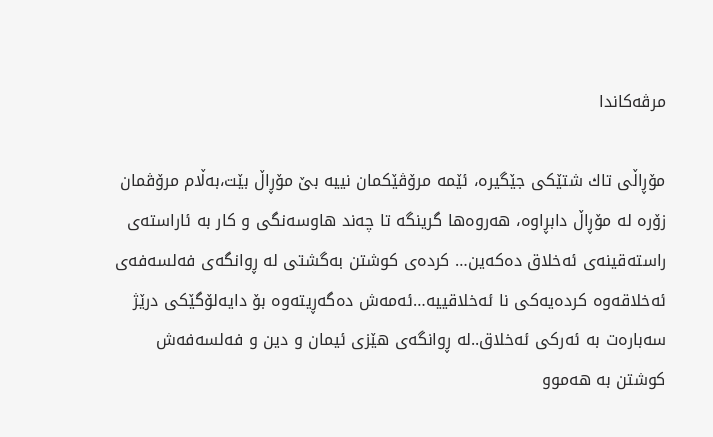مرڤه‌كاندا

مۆڕاڵی تاك شتێكی جێگیره‌، ئێمه‌ مرۆڤێكمان نییه‌ بێ‌ مۆڕاڵ بێت،به‌ڵام مرۆڤمان زۆره‌ له‌ مۆڕاڵ دابڕاوه‌، هه‌روه‌ها گرینگه‌ تا چه‌ند هاوسه‌نگی و كار به‌ ئاراسته‌ی راسته‌قینه‌ی ئه‌خلاق ده‌كه‌ین… كرده‌ی كوشتن به‌گشتی له‌ ڕوانگه‌ی فه‌لسه‌فه‌ی ئه‌خلاقه‌وه‌ كرده‌یه‌كی نا ئه‌خلاقییه‌…ئه‌مه‌ش ده‌گه‌ڕیته‌وه‌ بۆ دایه‌لۆگێكی درێژ سه‌باره‌ت به‌ ئه‌ركی ئه‌خلاق..له‌ ڕوانگه‌ی هێزی ئیمان و دین و فه‌لسه‌فه‌ش كوشتن به‌ هه‌موو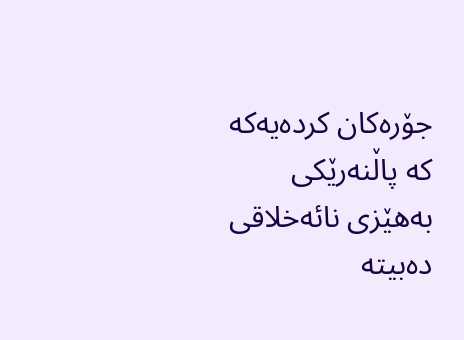جۆره‌كان كرده‌یه‌كه‌ كه‌ پاڵنه‌رێكی به‌هێزی نائه‌خلاقی ده‌بیته‌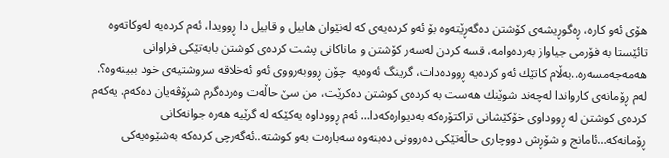هۆی ئه‌و كاره‌، ڕه‌گوڕیشه‌ی كۆشتن ده‌گه‌ڕێته‌وه‌ بۆ ئه‌و كرده‌یه‌ی كه‌ له‌نێوان هابیل و قابیل دا ڕوویدا، ئه‌م كرده‌یه‌ له‌وكاته‌وه‌ تائێستا به‌ فۆرمی جیاواز به‌رده‌وامه‌، قسه‌ كردن له‌سه‌ر كۆشتن و ماناكانی پشت كرده‌ی كوشتن بابه‌تێكی فراوانی هه‌مه‌جه‌مسه‌ره‌..به‌ڵام كاتێك ئه‌و كرده‌یه‌ ڕووده‌دات، گرینگ ئه‌وه‌یه‌  چۆن ڕووبه‌رووی ئه‌و ئه‌خلاقه‌ سروشتیه‌ی خود ببینه‌وه‌؟. له‌م ڕۆمانه‌ی كارواندا له‌چه‌ند شوێنك هه‌ست به‌ كرده‌ی كوشتن ده‌كرێت، من سێ‌ حاڵه‌ت وه‌رده‌گرم شڕۆڤه‌یان ده‌كه‌م. یه‌كه‌م كرده‌ی كوشتن له‌ ڕووداوی خۆكێشانی تراكتۆره‌كه‌ به‌دیواره‌كه‌دا… ئه‌م ڕووداوه‌ یه‌كێكه‌ له‌ گرێیه‌ هه‌ره‌ جوانه‌كانی ڕۆمانه‌كه‌…ئامانج و شۆڕش دووچاری حاڵه‌تێكی ده‌روونی ده‌بنه‌وه‌ سه‌باره‌ت به‌و كوشته‌..ئه‌گه‌رچی كرده‌كه‌ به‌شێوه‌یه‌كی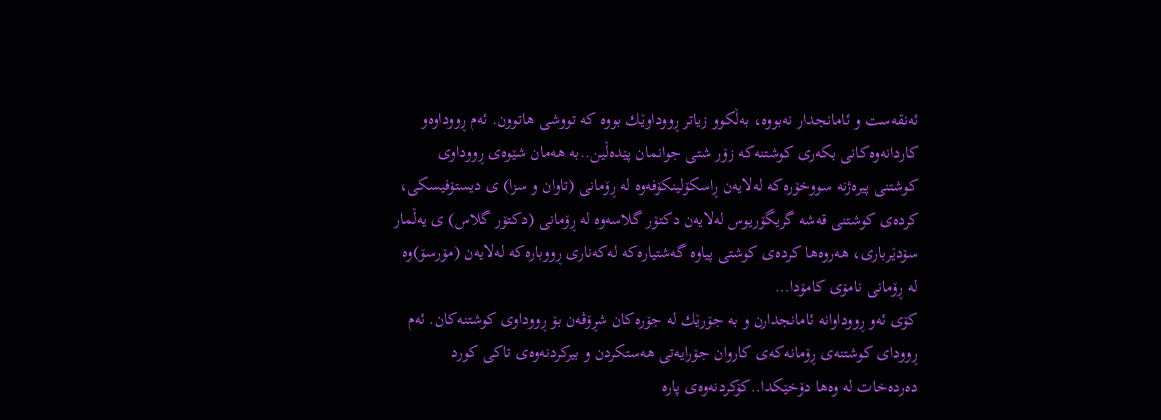ئه‌نقه‌ست و ئامانجدار نه‌بووه‌، به‌ڵكوو زیاتر ڕووداوێك بووه‌ كه‌ تووشی هاتوون. ئه‌م ڕووداوه‌و كاردانه‌وه‌كانی بكه‌ری كوشتنه‌كه‌ زۆر شتی جوانمان پێده‌ڵین..به‌ هه‌مان شێوه‌ی ڕووداوی كوشتنی پیره‌ژنه‌ سووخۆره‌كه‌ له‌لایه‌ن ڕاسكۆلینكۆفه‌وه‌ له‌ ڕۆمانی (تاوان و سزا) ی دیستۆفیسكی، كرده‌ی كوشتنی قه‌شه‌ گریگۆریوس له‌لایه‌ن دكتۆر گلاسه‌وه‌ له‌ ڕۆمانی (دكتۆر گلاس) ی یه‌ڵمار سۆدێرباری، هه‌روه‌ها كرده‌ی كوشتی پیاوه‌ گه‌شتیاره‌كه‌ له‌كه‌ناری ڕووباره‌كه‌ له‌لایه‌ن (مۆرسۆ)وه‌ له‌ ڕۆمانی نامۆی كامۆدا…
كۆی ئه‌و ڕووداوانه‌ ئامانجدارن و به‌ جۆرێك له‌ جۆره‌كان شڕۆڤه‌ن بۆ ڕووداوی كوشتنه‌كان. ئه‌م ڕوودای كوشتنه‌ی ڕۆمانه‌كه‌ی كاروان جۆرایه‌تی هه‌ستكردن و بیركردنه‌وه‌ی تاكی كورد ده‌رده‌خات له‌ وه‌ها دۆخێكدا..كۆكردنه‌وه‌ی پاره‌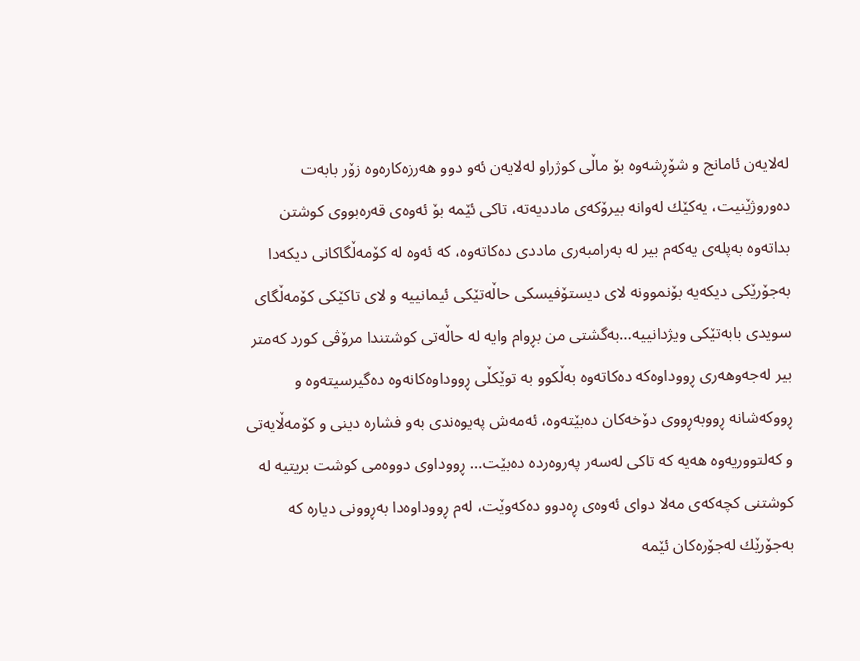له‌لایه‌ن ئامانج و شۆڕشه‌وه‌ بۆ ماڵی كوژراو له‌لایه‌ن ئه‌و دوو هه‌رزه‌كاره‌وه‌ زۆر بابه‌ت ده‌وروژێنیت، یه‌كێك له‌وانه‌ بیرۆكه‌ی ماددیه‌ته‌، تاكی ئێمه‌ بۆ ئه‌وه‌ی قه‌ره‌بووی كوشتن بداته‌وه‌ به‌پله‌ی یه‌كه‌م بیر له‌ به‌رامبه‌ری ماددی ده‌كاته‌وه‌، كه‌ ئه‌وه‌ له‌ كۆمه‌ڵگاكانی دیكه‌دا به‌جۆرێكی دیكه‌یه‌ بۆنموونه‌ لای دیستۆفیسكی حاڵه‌تێكی ئیمانییه‌ و لای تاكێكی كۆمه‌ڵگای سویدی بابه‌تێكی ویژدانییه‌…به‌گشتی من بڕوام وایه‌ له‌ حاڵه‌تی كوشتندا مرۆڤی كورد كه‌متر بیر له‌جه‌وهه‌ری ڕووداوه‌كه‌ ده‌كاته‌وه‌ به‌ڵكوو به‌ توێكڵی ڕووداوه‌كانه‌وه‌ ده‌گیرسیته‌وه‌ و ڕووكه‌شانه‌ ڕووبه‌ڕووی دۆخه‌كان ده‌بێته‌وه‌، ئه‌مه‌ش په‌یوه‌ندی به‌و فشاره‌ دینی و كۆمه‌ڵایه‌تی و كه‌لتووریه‌وه‌ هه‌یه‌ كه‌ تاكی له‌سه‌ر په‌روه‌رده‌ ده‌بێت… ڕووداوی دووه‌می كوشت بریتیه‌ له‌ كوشتنی كچه‌كه‌ی مه‌لا دوای ئه‌وه‌ی ڕه‌دوو ده‌كه‌وێت، له‌م ڕووداوه‌دا به‌ڕوونی دیاره‌ كه‌ به‌جۆرێك له‌جۆره‌كان ئێمه‌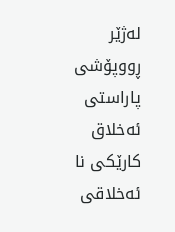له‌ژێر ڕووپۆشی پاراستی ئه‌خلاق كارێكی نا ئه‌خلاقی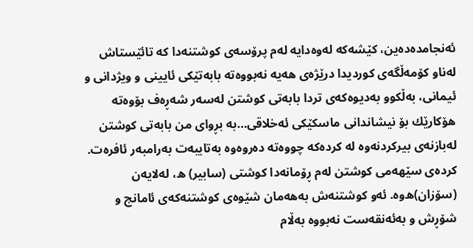ئه‌نجامده‌ده‌ین، كێشه‌كه‌ له‌وه‌دایه‌ له‌م پرۆسه‌ی كوشتنه‌دا كه‌ تائێستاش له‌ناو كۆمه‌ڵگه‌ی كوردیدا درێژه‌ی هه‌یه‌ نه‌بووه‌ته‌ بابه‌تێكی ئایینی و ویژدانی و ئیمانی، به‌ڵكوو به‌دیوه‌كه‌ی تردا بابه‌تی كوشتن له‌سه‌ر شه‌ڕه‌ف بۆوه‌ته‌ هۆكارێك بۆ نیشاندانی ماسكێكی ئه‌خلاقی…به‌ بڕوای من بابه‌تی كوشتن له‌بازنه‌ی بیركردنه‌وه‌ له‌ كرده‌كه‌ چووه‌ته‌ ده‌روه‌وه‌ به‌تایبه‌ت به‌رامبه‌ر ئافره‌ت. كرده‌ی سێهه‌می كوشتن له‌م ڕۆمانه‌دا كوشتی (سابیر) ه‌، له‌لایه‌ن (سۆزان)ه‌وه‌. ئه‌و كوشتنه‌ش به‌هه‌مان شێوه‌ی كوشتنه‌كه‌ی ئامانج و شۆڕش و به‌ئه‌نقه‌ست نه‌بووه‌ به‌ڵام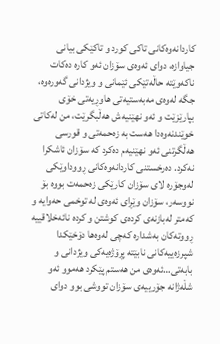كاردانه‌وه‌كانی تاكی كورد و تاكێكی بیانی جیاوازه‌، دوای ئه‌وه‌ی سۆزان ئه‌و كاره‌ ده‌كات ناكه‌وێته‌ حاڵه‌تێكی ئێمانی و ویژدانی گه‌وره‌وه‌، جگه‌ له‌وه‌ی مه‌به‌ستیه‌تی هاوڕیه‌تی خۆی بپارێزێت و ئه‌و نهێنیه‌ش هه‌ڵبگرێت، من له‌كاتی خوێندنه‌وه‌دا هه‌ست به‌ زه‌حمه‌تی و قورسی هه‌ڵگرتنی ئه‌و نهێنیه‌م ده‌كرد كه‌ سۆزان ئاشكرا نه‌كرد. ده‌رخستنی كاردانه‌وه‌كانی ڕووداوێكی له‌وجۆره‌ لای سۆزان كارێكی زه‌حمه‌ت بووه‌ بۆ نووسه‌ر، سۆزان وێڕای ئه‌وه‌ی له‌ توخمی حه‌وایه‌ و كه‌متر له‌بازنه‌ی كرده‌ی كوشتن و كرده‌ نائه‌خلاقییه‌ ڕووته‌كان به‌شداره‌ كه‌چی له‌وه‌ها دۆخێكدا شپرزه‌ییه‌كانی نابێته‌ پڕۆژه‌یه‌كی ویژدانی و بابه‌تی…ئه‌وه‌ی من هه‌ستم پێكرد هه‌موو ئه‌و شڵه‌ژانه‌ جۆرییه‌ی سۆزان تووشی بوو دوای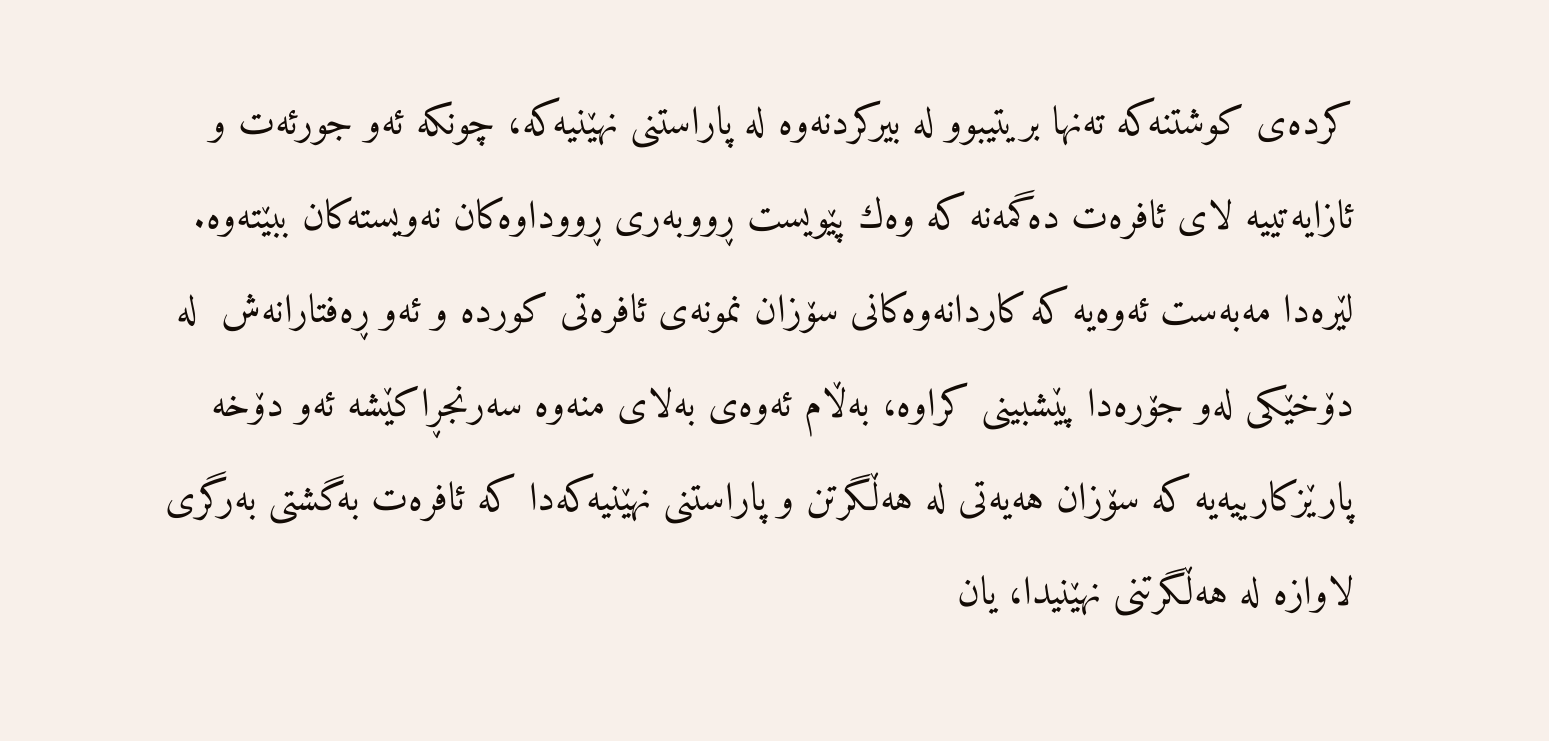كرده‌ی كوشتنه‌كه‌ ته‌نها بریتیبوو له‌ بیركردنه‌وه‌ له‌ پاراستنی نهێنیه‌كه‌، چونكه‌ ئه‌و جورئه‌ت و ئازایه‌تییه‌ لای ئافره‌ت ده‌گمه‌نه‌ كه‌ وه‌ك پێویست ڕووبه‌ری ڕووداوه‌كان نه‌ویسته‌كان ببێته‌وه‌. لێره‌دا مه‌به‌ست ئه‌وه‌یه‌ كه‌ كاردانه‌وه‌كانی سۆزان نمونه‌ی ئافره‌تی كورده‌ و ئه‌و ڕه‌فتارانه‌ش  له‌ دۆخێكی له‌و جۆره‌دا پێشبینی كراوه‌، به‌ڵام ئه‌وه‌ی به‌لای منه‌وه‌ سه‌رنجڕاكێشه‌ ئه‌و دۆخه‌ پارێزكارییه‌یه‌ كه‌ سۆزان هه‌یه‌تی له‌ هه‌ڵگرتن و پاراستنی نهێنیه‌كه‌دا كه‌ ئافره‌ت به‌گشتی به‌رگری لاوازه‌ له‌ هه‌ڵگرتنی نهێنیدا، یان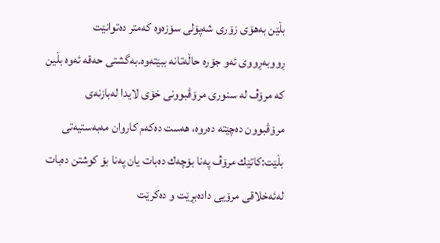بڵێن به‌هۆی زۆری شه‌پۆلی سۆزه‌وه‌ كه‌متر ده‌توانێت ڕووبه‌ڕووی ئه‌و جۆره‌ حاڵه‌تانه‌ ببێته‌وه‌.به‌گشتی حه‌قه‌ ئه‌وه‌ بڵین كه‌ مرۆڤ له‌ سنوری مرۆڤبوونی خۆی لایدا له‌بازنه‌ی مرۆڤبوون ده‌چێته‌ ده‌روه‌، هه‌ست ده‌كه‌م كاروان مه‌به‌ستیه‌تی بڵێت:كاتێك مرۆڤ په‌نا بۆچه‌ك ده‌بات یان په‌نا بۆ كوشتن ده‌بات له‌ئه‌خلاقی مرۆیی داده‌بڕێت و ده‌كرێت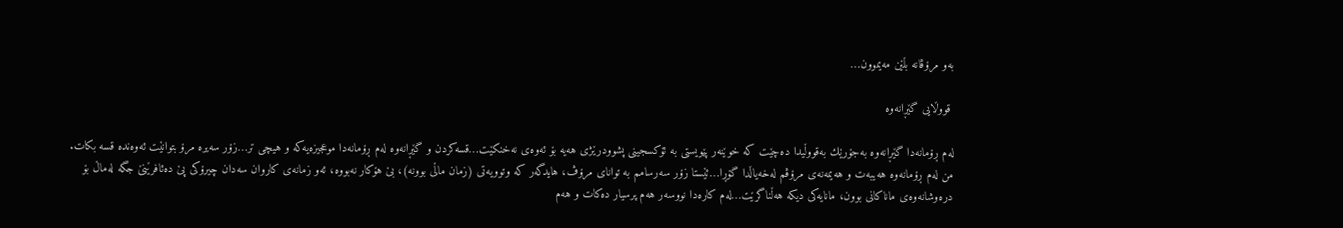به‌و مرۆڤانه‌ بڵێن مه‌یموون…

 قووڵایی گێڕانه‌وه‌

له‌م ڕۆمانه‌دا گێڕانه‌وه‌ به‌جۆرێك به‌قووڵیدا ده‌چێت كه‌ خوێنه‌ر پێویستی به‌ ئۆكسجینی پشوودرێژی هه‌یه‌ بۆ ئه‌وه‌ی نه‌خنكێت…قسه‌كردن و گێڕانه‌وه‌ له‌م ڕۆمانه‌دا موعجیزه‌یه‌كه‌ و هیچی تر…زۆر سه‌یره‌ مرۆ بتوانێت ئه‌وه‌نده‌ قسه‌ بكات. من له‌م ڕۆمانه‌وه‌ هه‌یبه‌ت و هه‌یمه‌نه‌ی مرۆڤم له‌خه‌یاڵدا گۆڕا…ئێستا زۆر سه‌رسامم به‌ توانای مرۆڤ، هایدگه‌ر كه‌ وتوویه‌تی (زمان ماڵی بوونه‌)، بێ‌ هۆكار نه‌بووه‌، ئه‌و زمانه‌ی كاروان سه‌دان چیرۆكی پێ ده‌ئافرێنێ‌ جگه‌ له‌ماڵ بۆ دره‌وشانه‌وه‌ی ماناكانی بوون، مانایه‌كی دیكه‌ هه‌ڵناگرێت…له‌م كاره‌دا نووسه‌ر هه‌م پرسیار ده‌كات و هه‌م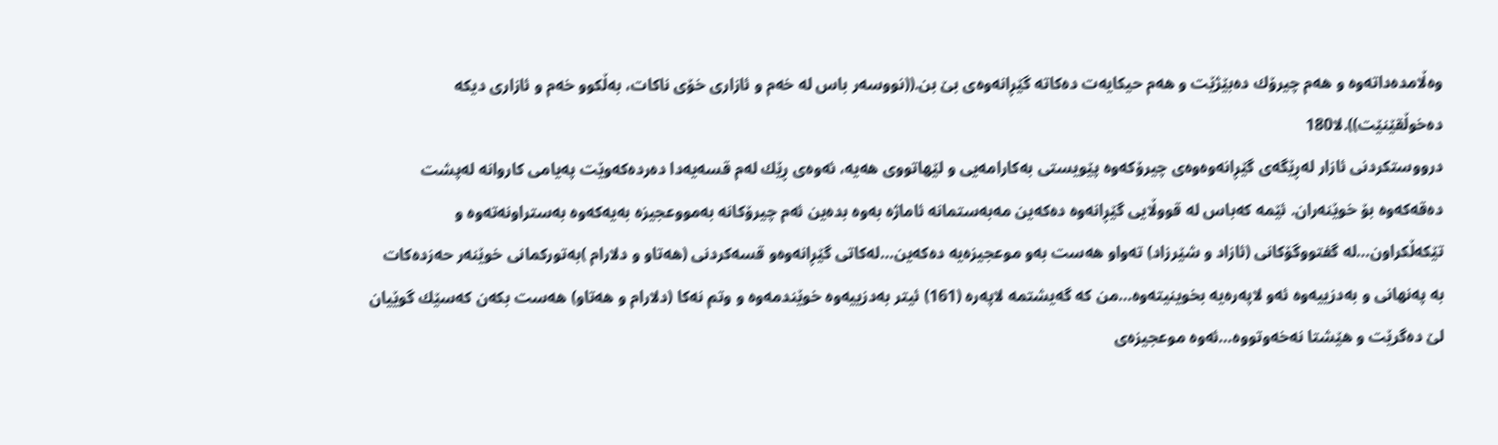وه‌ڵامده‌داته‌وه‌ و هه‌م چیرۆك ده‌بێژێت و هه‌م حیكایه‌ت ده‌كاته‌ گێڕانه‌وه‌ی بێ‌ بن.((نووسه‌ر باس له‌ خه‌م و ئازاری خۆی ناكات، به‌ڵكوو خه‌م و ئازاری دیكه‌ ده‌خوڵقێنێت)).لا180
درووستكردنی ئازار له‌ڕێگه‌ی گێڕانه‌وه‌وه‌ی چیرۆكه‌وه‌ پێویستی به‌كارامه‌یی و لێهاتووی هه‌یه‌، ئه‌وه‌ی ڕێك له‌م قسه‌یه‌دا ده‌رده‌كه‌وێت په‌یامی كاروانه‌ له‌پشت ده‌قه‌كه‌وه‌ بۆ خوێنه‌ران. ئێمه‌ كه‌باس له‌ قووڵایی گێڕانه‌وه‌ ده‌كه‌ین مه‌به‌ستمانه‌ ئاماژه‌ به‌وه‌ بده‌ین ئه‌م چیرۆكانه‌ به‌مووعجیزه‌ به‌یه‌كه‌وه‌ به‌ستراونه‌ته‌وه‌ و تێكه‌ڵكراون…له‌ گفتووگۆكانی (ئازاد و شێرزاد) ته‌واو هه‌ست به‌و موعجیزه‌یه‌ ده‌كه‌ین…له‌كاتی گێڕانه‌وه‌و قسه‌كردنی (هه‌تاو و دلارام )به‌توركمانی خوێنه‌ر حه‌زده‌كات به‌ په‌نهانی و به‌دزییه‌وه‌ ئه‌و لاپه‌ره‌یه‌ بخوینیته‌وه‌…من كه‌ گه‌یشتمه‌ لاپه‌ره‌ (161) ئیتر به‌دزییه‌وه‌ خوێندمه‌وه‌ و وتم نه‌كا (دلارام و هه‌تاو) هه‌ست بكه‌ن كه‌سێك گوێیان لێ ده‌گرێت و هێشتا نه‌خه‌وتووه‌…ئه‌وه‌ موعجیزه‌ی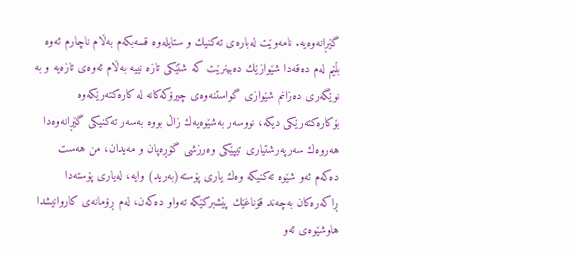گێڕانه‌وه‌یه‌. نامه‌وێت له‌باره‌ی ته‌كنیك و ستایله‌وه‌ قسه‌بكه‌م به‌ڵام ناچارم ئه‌وه‌ بڵێم له‌م ده‌قه‌دا شێوازێك ده‌بینرێت كه‌ شتێكی تازه‌ نییه‌ به‌ڵام ئه‌وه‌ی تازه‌یه‌ و به‌ نوێگه‌ری ده‌زانم شێوازی گواستنه‌وه‌ی چیرۆكه‌كانه‌ له‌ كاره‌كته‌رێكه‌وه‌ بۆكاره‌كته‌رێكی دیكه‌، نووسه‌ر به‌شێوه‌یه‌ك زاڵ بووه‌ به‌سه‌ر ته‌كنیكی گێڕانه‌وه‌دا هه‌روه‌ك سه‌رپه‌رشتیاری تیپێكی وه‌رزشی گۆڕه‌پان و مه‌یدان، من هه‌ست ده‌كه‌م ئه‌و شێوه‌ ته‌كنیكه‌ وه‌ك یاری پۆسته‌(به‌رید) وایه‌، له‌یاری پۆسته‌دا ڕاكه‌ره‌كان به‌چه‌ند قۆناغێك پێشبركێكه‌ ته‌واو ده‌كه‌ن، له‌م ڕۆمانه‌ی كاروانیشدا هاوشێوه‌ی ئه‌و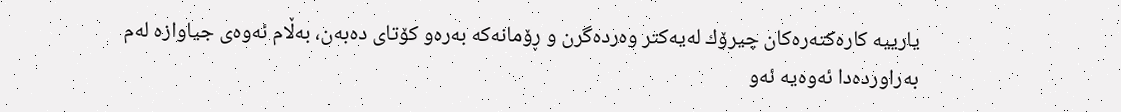یارییه‌ كاره‌كته‌ره‌كان چیرۆك له‌یه‌كتر وه‌رده‌گرن و ڕۆمانه‌كه‌ به‌ره‌و كۆتای ده‌به‌ن، به‌ڵام ئه‌وه‌ی جیاوازه‌ له‌م به‌راورده‌دا ئه‌وه‌یه‌ ئه‌و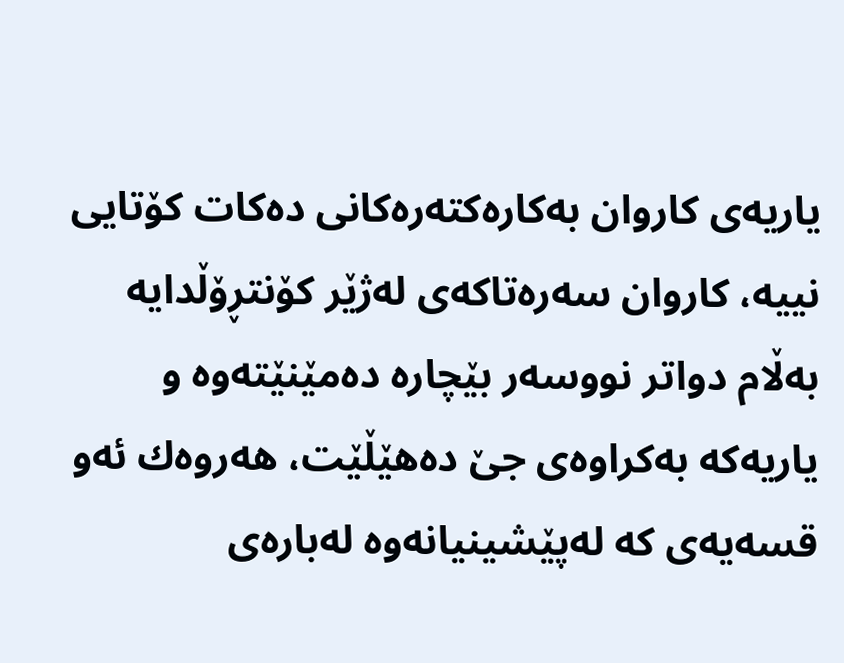یاریه‌ی كاروان به‌كاره‌كته‌ره‌كانی ده‌كات كۆتایی نییه‌، كاروان سه‌ره‌تاكه‌ی له‌ژێر كۆنتڕۆڵدایه‌ به‌ڵام دواتر نووسه‌ر بێچاره‌ ده‌مێنێته‌وه‌ و یاریه‌كه‌ به‌كراوه‌ی جێ ده‌هێڵێت، هه‌روه‌ك ئه‌و قسه‌یه‌ی كه‌ له‌پێشینیانه‌وه‌ له‌باره‌ی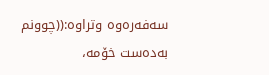سه‌فه‌ره‌وه‌ وتراوه‌:((چوونم به‌ده‌ست خۆمه‌،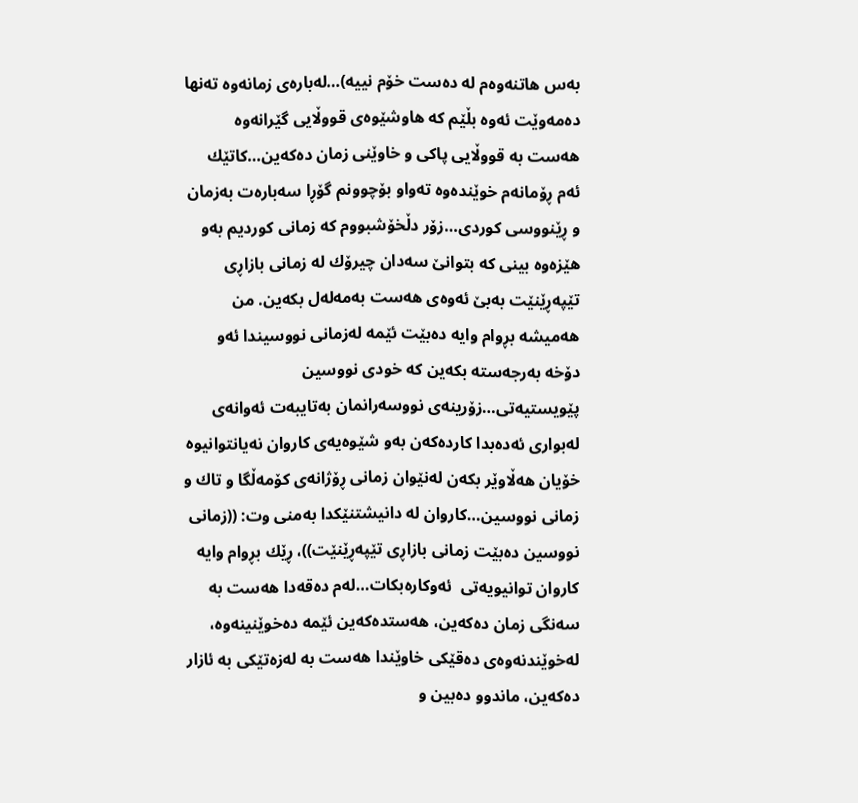به‌س هاتنه‌وه‌م له‌ ده‌ست خۆم نییه‌)…له‌باره‌ی زمانه‌وه‌ ته‌نها ده‌مه‌وێت ئه‌وه‌ بڵێم كه‌ هاوشێوه‌ی قووڵایی گێرانه‌وه‌ هه‌ست به‌ قووڵایی پاكی و خاوێنی زمان ده‌كه‌ین…كاتێك ئه‌م ڕۆمانه‌م خوێنده‌وه‌ ته‌واو بۆچوونم گۆڕا سه‌باره‌ت به‌زمان و ڕێنووسی كوردی…زۆر دڵخۆشبووم كه‌ زمانی كوردیم به‌و هێزه‌وه‌ بینی كه‌ بتوانێ‌ سه‌دان چیرۆك له‌ زمانی بازاڕی تێپه‌ڕێنێت به‌بێ‌ ئه‌وه‌ی هه‌ست به‌مه‌له‌ل بكه‌ین. من هه‌میشه‌ بڕوام وایه‌ ده‌بێت ئێمه‌ له‌زمانی نووسیندا ئه‌و دۆخه‌ به‌رجه‌سته‌ بكه‌ین كه‌ خودی نووسین پێویستیه‌تی…زۆرینه‌ی نووسه‌رانمان به‌تایبه‌ت ئه‌وانه‌ی له‌بواری ئه‌ده‌بدا كارده‌كه‌ن به‌و شێوه‌یه‌ی كاروان نه‌یانتوانیوه‌ خۆیان هه‌ڵاوێر بكه‌ن له‌نێوان زمانی ڕۆژانه‌ی كۆمه‌ڵگا و تاك و زمانی نووسین…كاروان له‌ دانیشتنێكدا به‌منی وت: ((زمانی نووسین ده‌بێت زمانی بازاڕی تێپه‌ڕێنێت))، ڕێك بڕوام وایه‌ كاروان توانیویه‌تی  ئه‌وكاره‌بكات…له‌م ده‌قه‌دا هه‌ست به‌ سه‌نگی زمان ده‌كه‌ین، هه‌ستده‌كه‌ین ئێمه‌ ده‌خوێنینه‌وه‌، له‌خوێندنه‌وه‌ی ده‌قێكی خاوێندا هه‌ست به‌ له‌زه‌تێكی به‌ ئازار ده‌كه‌ین، ماندوو ده‌بین و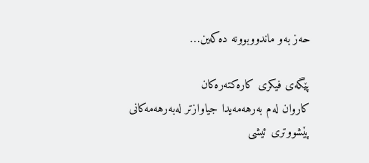حه‌ز به‌و ماندووبوونه‌ ده‌كه‌ین…

پێگه‌ی فیكری كاره‌كته‌ره‌كان
كاروان له‌م به‌رهه‌مه‌یدا جیاوازتر له‌به‌رهه‌مه‌كانی پێشووتری ئیشی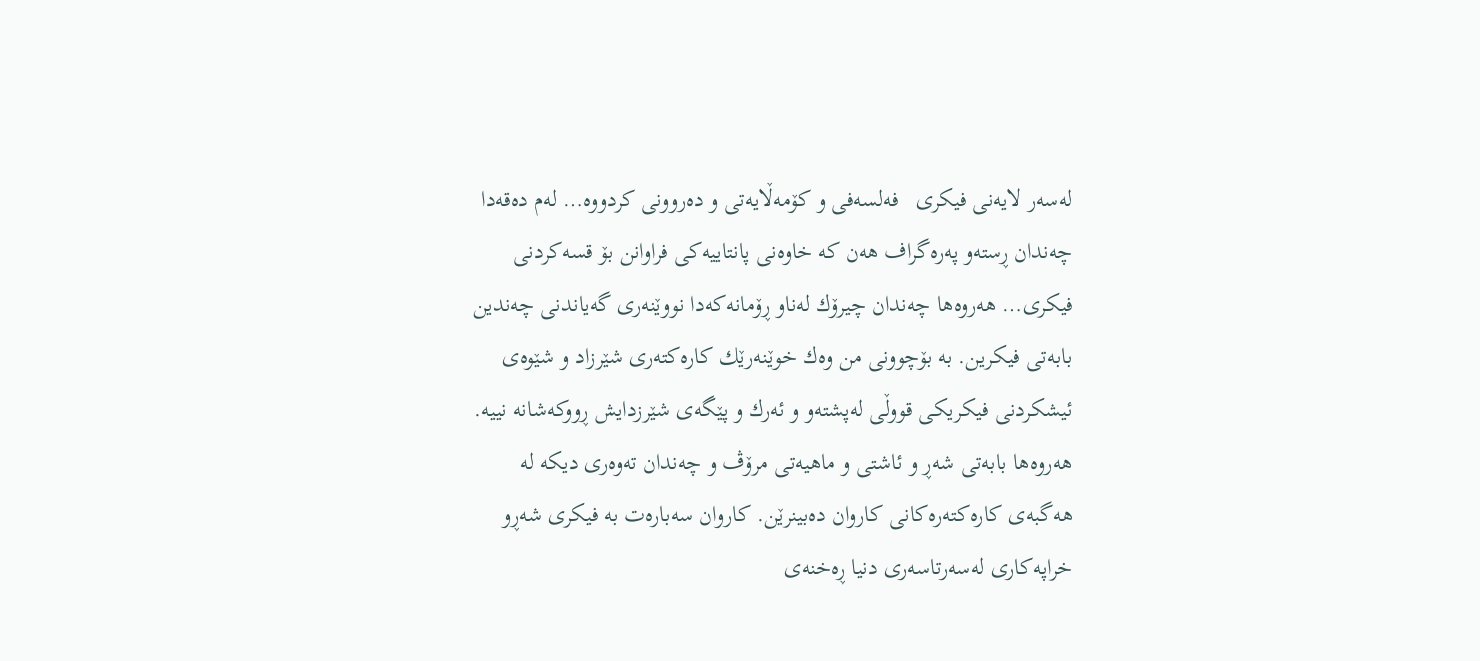له‌سه‌ر لایه‌نی فیكری   فه‌لسه‌فی و كۆمه‌ڵایه‌تی و ده‌روونی كردووه‌… له‌م ده‌قه‌دا چه‌ندان ڕسته‌و په‌ره‌گراف هه‌ن كه‌ خاوه‌نی پانتاییه‌كی فراوانن بۆ قسه‌كردنی فیكری… هه‌روه‌ها چه‌ندان چیرۆك له‌ناو ڕۆمانه‌كه‌دا نووێنه‌ری گه‌یاندنی چه‌ندین بابه‌تی فیكرین. به‌ بۆچوونی من وه‌ك خوێنه‌رێك كاره‌كته‌ری شێرزاد و شێوه‌ی ئیشكردنی فیكریكی قووڵی له‌پشته‌و و ئه‌رك و پێگه‌ی شێرزدایش ڕووكه‌شانه‌ نییه‌. هه‌روه‌ها بابه‌تی شه‌ڕ و ئاشتی و ماهیه‌تی مرۆڤ و چه‌ندان ته‌وه‌ری دیكه‌ له‌ هه‌گبه‌ی كاره‌كته‌ره‌كانی كاروان ده‌بینرێن. كاروان سه‌باره‌ت به‌ فیكری شه‌ڕو خراپه‌كاری له‌سه‌رتاسه‌ری دنیا ڕه‌خنه‌ی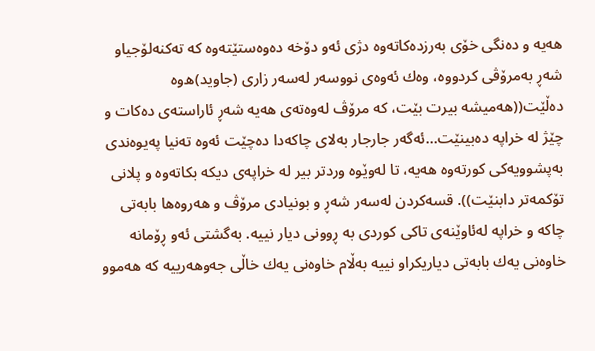هه‌یه‌ و ده‌نگی خۆی به‌رزده‌كاته‌وه‌ دژی ئه‌و دۆخه‌ ده‌وه‌ستێته‌وه‌ كه‌ ته‌كنه‌لۆجیاو شه‌ڕ به‌مرۆڤی كردووه‌، وه‌ك ئه‌وه‌ی نووسه‌ر له‌سه‌ر زاری (جاوید)ه‌وه‌ ده‌ڵێت((هه‌میشه‌ بیرت بێت، كه‌ مرۆڤ له‌وه‌ته‌ی هه‌یه‌ شه‌ڕ ئاراسته‌ی ده‌كات و چێژ له‌ خراپه‌ ده‌بینێت…ئه‌گه‌ر جارجار به‌لای چاكه‌دا ده‌چێت ئه‌وه‌ ته‌نیا په‌یوه‌ندی به‌پشوویه‌كی كورته‌وه‌ هه‌یه‌، تا له‌وێوه‌ وردتر بیر له‌ خراپه‌ی دیكه‌ بكاته‌وه‌ و پلانی تۆكمه‌تر دابنێت)). قسه‌كردن له‌سه‌ر شه‌ڕ و بونیادی مرۆڤ و هه‌روه‌ها بابه‌تی چاكه‌ و خراپه‌ له‌ئاوێنه‌ی تاكی كوردی به‌ ڕوونی دیار نییه‌. به‌گشتی ئه‌و ڕۆمانه‌ خاوه‌نی یه‌ك بابه‌تی دیاریكراو نییه‌ به‌ڵام خاوه‌نی یه‌ك خاڵی جه‌وهه‌رییه‌ كه‌ هه‌موو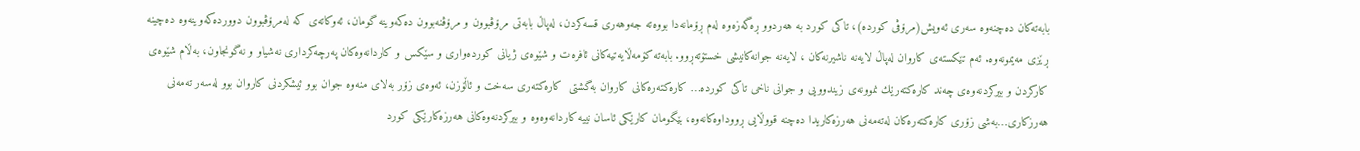بابه‌ته‌كان ده‌چنه‌وه‌ سه‌ری ئه‌ویش(مرۆڤی كورده‌)، تاكی كورد به‌ هه‌ردوو ڕه‌گه‌زه‌وه‌ له‌م ڕۆمانه‌دا بووه‌ته‌ جه‌وهه‌ری قسه‌كردن، له‌پاڵ بابه‌تی مرۆڤبوون و مرۆڤنه‌بوون ده‌كه‌وینه‌ گومان، ئه‌وكاته‌ی كه‌ له‌مرۆڤبوون دوورده‌كه‌وینه‌وه‌ ده‌چینه‌ ڕێزی مه‌یمونه‌وه‌. ئه‌م تێكسته‌ی كاروان له‌پاڵ لایه‌نه‌ ناشیرنه‌كان ، لایه‌نه‌ جوانه‌كانیشی خستۆته‌ڕوو. بابه‌ته‌ كۆمه‌ڵایه‌تیه‌كانی ئافره‌ت و شێوه‌ی ژیانی كورده‌واری و سێكس و كاردانه‌وه‌كان په‌رچه‌كرداری نه‌شیاو و نه‌گونجاون، به‌ڵام شێوه‌ی كاركردن و بیركردنه‌وه‌ی چه‌ند كاره‌كته‌رێك نموونه‌ی زیندوویی و جوانی ناخی تاكی كورده‌… كاره‌كته‌ره‌كانی كاروان به‌گشتی  كاره‌كته‌ری سه‌خت و ئاڵۆزن، ئه‌وه‌ی زۆر به‌لای منه‌وه‌ جوان بوو ئیشكردنی كاروان بوو له‌سه‌ر ته‌مه‌نی هه‌رزكاری…به‌شی زۆری كاره‌كته‌ره‌كان له‌ته‌مه‌نی هه‌رزه‌كاریدا ده‌چنه‌ قووڵایی ڕووداوه‌كانه‌وه‌، بێگومان كارێكی ئاسان نییه‌ كاردانه‌وه‌وه‌ و بیركردنه‌وه‌كانی هه‌رزه‌كارێكی كورد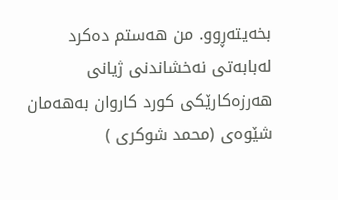بخه‌یته‌ڕوو. من هه‌ستم ده‌كرد له‌بابه‌تی نه‌خشاندنی ژیانی هه‌رزه‌كارێكی كورد كاروان به‌هه‌مان شێوه‌ی (محمد شوكری )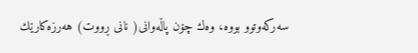سه‌ركه‌وتوو بووه‌، وه‌ك چۆن پاڵه‌وانی( نانی ڕووت) هه‌رزه‌كارێك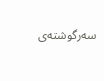سه‌رگوشته‌ی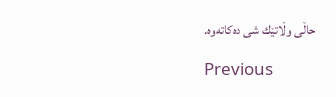حاڵی وڵاتێك شی ده‌كاته‌وه‌.

Previous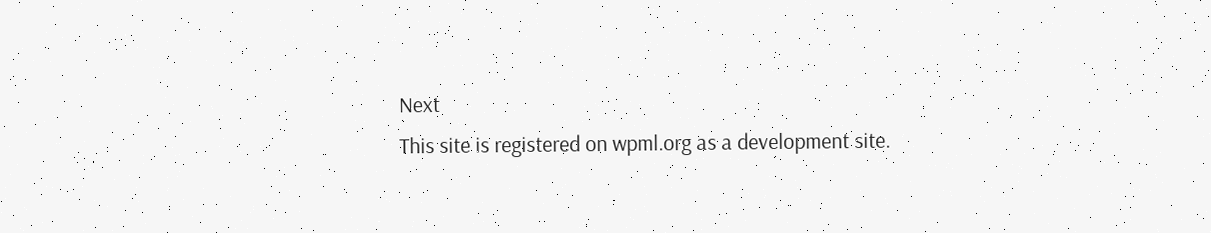Next
This site is registered on wpml.org as a development site.